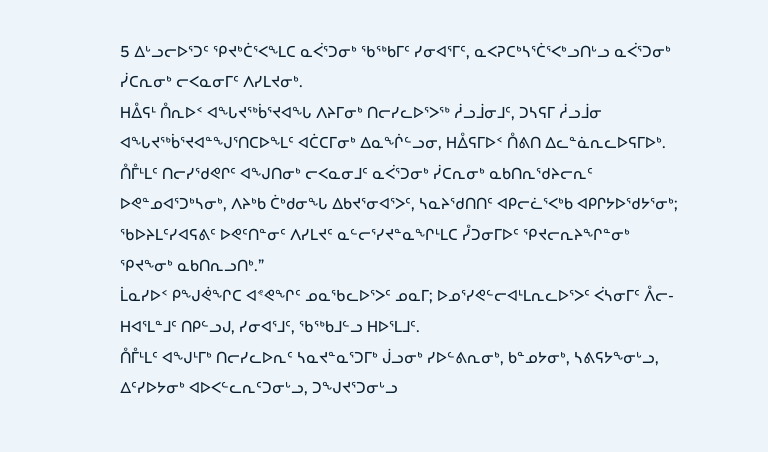5 ᐃᒡᓗᓕᐅᕐᑐᑦ ᕿᔪᒃᑖᕐᐸᖕᒪᑕ ᓇᐹᕐᑐᓂᒃ ᖃᖅᑲᒥᑦ ᓯᓂᐊᕐᒥᑦ, ᓇᐸᕈᑕᒃᓴᕐᑖᕐᐸᒃᓗᑎᒡᓗ ᓇᐹᕐᑐᓂᒃ ᓰᑕᕆᓂᒃ ᓕᐸᓇᓂᒥᑦ ᐱᓯᒪᔪᓂᒃ.
ᕼᐂᕋᒻ ᑍᕆᐅᑉ ᐊᖓᔪᖅᑳᕐᔪᐊᖓ ᐱᔨᒥᓂᒃ ᑎᓕᓯᓚᐅᕐᐳᖅ ᓲᓗᒨᓂᒧᑦ, ᑐᓴᕋᒥ ᓲᓗᒨᓂ ᐊᖓᔪᖅᑳᕐᔪᐊᓐᖑᕐᑎᑕᐅᖕᒪᑦ ᐊᑖᑕᒥᓂᒃ ᐃᓇᖐᓪᓗᓂ, ᕼᐂᕋᒥᐅᑉ ᑍᕕᑎ ᐃᓚᓐᓈᕆᓚᐅᕋᒥᐅᒃ.
ᑍᒤᒻᒪᑦ ᑎᓕᓯᖁᕙᒋᑦ ᐊᖑᑎᓂᒃ ᓕᐸᓇᓂᒧᑦ ᓇᐹᕐᑐᓂᒃ ᓰᑕᕆᓂᒃ ᓇᑲᑎᕆᖁᔨᓕᕆᑦ ᐅᕙᓐᓄᐊᕐᑐᒃᓴᓂᒃ, ᐱᔨᒃᑲ ᑖᒃᑯᓂᖓ ᐃᑲᔪᕐᓂᐊᕐᐳᑦ, ᓴᓇᔨᖁᑎᑎᑦ ᐊᑭᓕᓛᕐᐸᒃᑲ ᐊᑭᒋᔭᐅᖁᔭᕐᓂᒃ; ᖃᐅᔨᒪᑦᓯᐊᕋᕕᑦ ᐅᕙᑦᑎᓐᓂᑦ ᐱᓯᒪᔪᑦ ᓇᓪᓕᕐᓯᔪᓐᓇᖏᒻᒪᑕ ᓮᑐᓂᒥᐅᑦ ᕿᔪᓕᕆᔨᖏᓐᓂᒃ ᕿᔪᖕᓂᒃ ᓇᑲᑎᕆᓗᑎᒃ.”
ᒫᓇᓯᐅᑉ ᑭᖑᕚᖏᑕ ᐊᕝᕙᖏᑦ ᓄᓇᖃᓚᐅᕐᐳᑦ ᓄᓇᒥ; ᐅᓄᕐᓯᕙᓪᓕᐊᒻᒪᕆᓚᐅᕐᐳᑦ ᐹᓴᓂᒥᑦ ᐰᓕ-ᕼᐊᕐᒪᓐᒧᑦ ᑎᑭᓪᓗᒍ, ᓯᓂᐊᕐᒧᑦ, ᖃᖅᑲᒧᓪᓗ ᕼᐅᕐᒪᒧᑦ.
ᑍᒤᒻᒪᑦ ᐊᖑᒻᒥᒃ ᑎᓕᓯᓚᐅᕆᑦ ᓴᓇᔪᓐᓇᕐᑐᒥᒃ ᒎᓗᓂᒃ ᓯᐅᓪᕕᕆᓂᒃ, ᑲᓐᓄᔭᓂᒃ, ᓴᕕᕋᔭᖕᓂᒡᓗ, ᐃᑦᓯᐅᔭᓂᒃ ᐊᐅᐸᓪᓚᕆᑦᑐᓂᒡᓗ, ᑐᖑᔪᕐᑐᓂᒡᓗ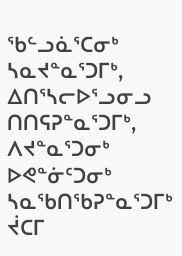ᖃᓪᓗᓈᕐᑕᓂᒃ ᓴᓇᔪᓐᓇᕐᑐᒥᒃ, ᐃᑎᕐᓴᓕᐅᕐᓗᓂᓗ ᑎᑎᕋᕈᓐᓇᕐᑐᒥᒃ, ᐱᔪᓐᓇᕐᑐᓂᒃ ᐅᕙᓐᓃᑦᑐᓂᒃ ᓴᓇᖃᑎᖃᕈᓐᓇᕐᑐᒥᒃ ᔫᑕᒥ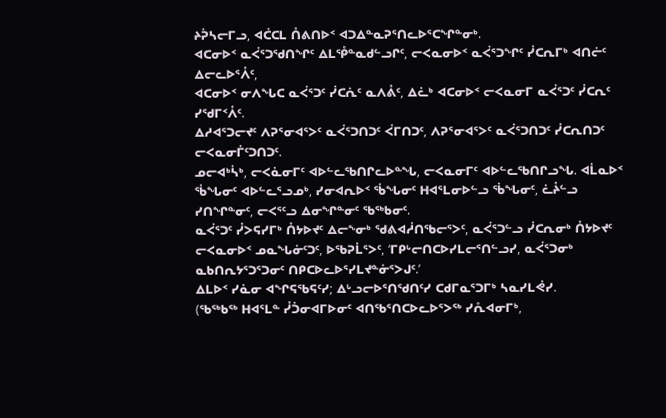ᔨᕉᓴᓕᒥᓗ, ᐊᑖᑕᒪ ᑍᕕᑎᐅᑉ ᐊᑐᐃᓐᓇᕈᕐᑎᓚᐅᕐᑕᖏᓐᓂᒃ.
ᐊᑕᓂᐅᑉ ᓇᐹᕐᑐᖁᑎᖏᑦ ᐃᒪᕾᓐᓇᑯᓪᓗᒋᑦ, ᓕᐸᓇᓂᐅᑉ ᓇᐹᕐᑐᖏᑦ ᓰᑕᕆᒥᒃ ᐊᑎᓖᑦ ᐃᓕᓚᐅᕐᐰᑦ,
ᐊᑕᓂᐅᑉ ᓂᐱᖓᑕ ᓇᐹᕐᑐᑦ ᓰᑕᕇᑦ ᓇᐱᕔᑦ, ᐃᓛᒃ ᐊᑕᓂᐅᑉ ᓕᐸᓇᓂᒥ ᓇᐹᕐᑐᑦ ᓰᑕᕆᑦ ᓯᖁᒥᑉᐰᑦ.
ᐃᓱᐊᕐᑐᓕᔪᑦ ᐱᕈᕐᓂᐊᕐᐳᑦ ᓇᐹᕐᑐᑎᑐᑦ ᐹᒥᑎᑐᑦ, ᐱᕈᕐᓂᐊᕐᐳᑦ ᓇᐹᕐᑐᑎᑐᑦ ᓰᑕᕆᑎᑐᑦ ᓕᐸᓇᓂᒦᑦᑐᑎᑐᑦ.
ᓄᓕᐊᒃᓵᒃ, ᓕᐸᓈᓂᒥᑦ ᐊᐅᓪᓚᖃᑎᒋᓚᐅᓐᖓ, ᓕᐸᓇᓂᒥᑦ ᐊᐅᓪᓚᖃᑎᒋᓗᖓ. ᐊᒫᓇᐅᑉ ᖄᖓᓂᑦ ᐊᐅᓪᓚᕐᓗᓄᒃ, ᓯᓂᐊᕆᐅᑉ ᖄᖓᓂᑦ ᕼᐊᕐᒪᓂᐅᓪᓗ ᖄᖓᓂᑦ, ᓛᔧᓪᓗ ᓯᑎᖏᓐᓂᑦ, ᓕᐸᕐᑦᓗ ᐃᓂᖏᓐᓂᑦ ᖃᖅᑲᓂᑦ.
ᓇᐹᕐᑐᑦ ᓮᐳᕋᓯᒥᒃ ᑍᔭᐅᔪᑦ ᐃᓕᖕᓂᒃ ᖁᕕᐊᓲᑎᖃᓕᕐᐳᑦ, ᓇᐹᕐᑐᓪᓗ ᓰᑕᕆᓂᒃ ᑍᔭᐅᔪᑦ ᓕᐸᓇᓂᐅᑉ ᓄᓇᖓᓃᑦᑐᑦ, ᐅᖃᕈᒫᕐᐳᑦ, ‘ᒥᑭᒡᓕᑎᑕᐅᓯᒪᓕᕐᑎᓪᓗᓯ, ᓇᐹᕐᑐᓂᒃ ᓇᑲᑎᕆᔭᕐᑐᕐᑐᓂᑦ ᑎᑭᑕᐅᓚᐅᕐᓯᒪᔪᓐᓃᕐᐳᒍᑦ.’
ᐃᒪᐅᑉ ᓯᓈᓂ ᐊᖏᕋᖃᕋᑦᓯ; ᐃᒡᓗᓕᐅᕐᑎᖁᑎᑦᓯ ᑕᑯᒥᓇᕐᑐᒥᒃ ᓴᓇᓯᒪᕚᓯ.
(ᖃᖅᑲᖅ ᕼᐊᕐᒪᓐ ᓮᑑᓂᐊᒥᐅᓂᑦ ᐊᑎᖃᕐᑎᑕᐅᓚᐅᕐᐳᖅ ᓯᕅᐊᓂᒥᒃ,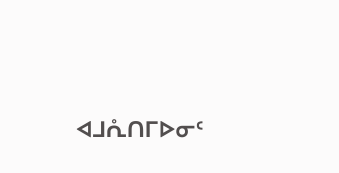ᐊᒧᕅᑎᒥᐅᓂᑦ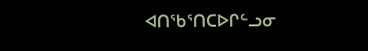ᐊᑎᖃᕐᑎᑕᐅᒋᓪᓗᓂ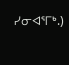ᓯᓂᐊᕐᒥᒃ.)